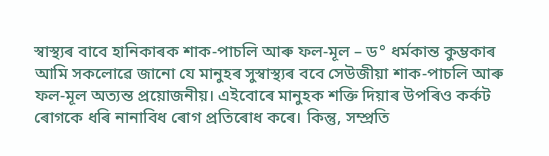স্বাস্থ্যৰ বাবে হানিকাৰক শাক-পাচলি আৰু ফল-মূল – ড° ধৰ্মকান্ত কুম্ভকাৰ
আমি সকলোৱে জানো যে মানুহৰ সুস্বাস্থ্যৰ ববে সেউজীয়া শাক-পাচলি আৰু ফল-মূল অত্যন্ত প্ৰয়োজনীয়। এইবোৰে মানুহক শক্তি দিয়াৰ উপৰিও কৰ্কট ৰোগকে ধৰি নানাবিধ ৰোগ প্ৰতিৰোধ কৰে। কিন্তু, সম্প্ৰতি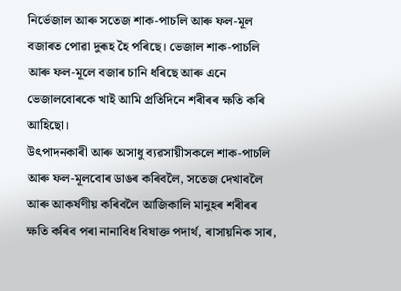নিৰ্ভেজাল আৰু সতেজ শাক-পাচলি আৰু ফল-মূল বজাৰত পোৱা দুৰূহ হৈ পৰিছে। ভেজাল শাক-পাচলি আৰু ফল-মূলে বজাৰ চানি ধৰিছে আৰু এনে ভেজালবোৰকে খাই আমি প্ৰতিদিনে শৰীৰৰ ক্ষতি কৰি আহিছো।
উৎপাদনকাৰী আৰু অসাধু ব্যৱসায়ীসকলে শাক-পাচলি আৰু ফল-মূলবোৰ ডাঙৰ কৰিবলৈ, সতেজ দেখাবলৈ আৰু আকৰ্ষণীয় কৰিবলৈ আজিকালি মানুহৰ শৰীৰৰ ক্ষতি কৰিব পৰা নানাবিধ বিষাক্ত পদাৰ্থ, ৰাসায়নিক সাৰ,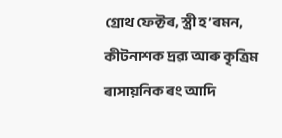গ্ৰোথ ফেক্টৰ, স্ত্ৰী হ’ৰমন, কীটনাশক দ্ৰৱ্য আৰু কৃত্ৰিম ৰাসায়নিক ৰং আদি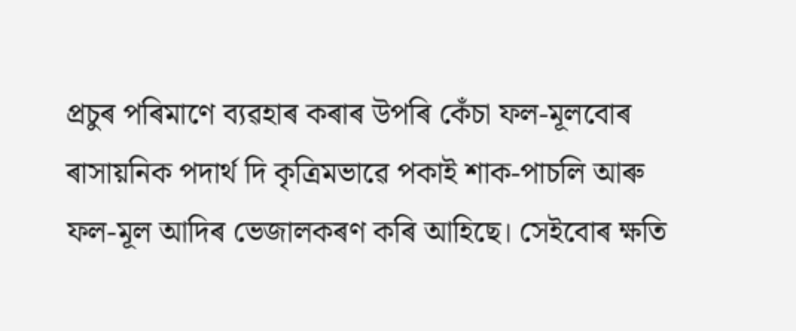প্ৰচুৰ পৰিমাণে ব্যৱহাৰ কৰাৰ উপৰি কেঁচা ফল-মূলবোৰ ৰাসায়নিক পদাৰ্থ দি কৃত্ৰিমভাৱে পকাই শাক-পাচলি আৰু ফল-মূল আদিৰ ভেজালকৰণ কৰি আহিছে। সেইবোৰ ক্ষতি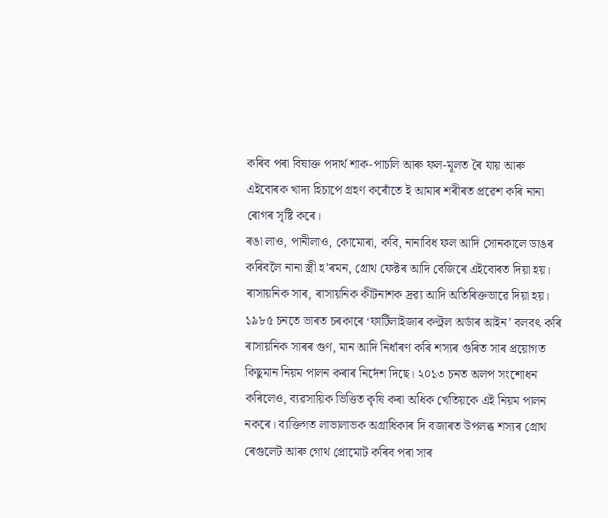কৰিব পৰা বিষাক্ত পদাৰ্থ শাক-পাচলি আৰু ফল-মূলত ৰৈ যায় আৰু এইবোৰক খাদ্য হিচাপে গ্ৰহণ কৰোঁতে ই আমাৰ শৰীৰত প্ৰৱেশ কৰি নানা ৰোগৰ সৃষ্টি কৰে।
ৰঙা লাও, পানীলাও, কোমোৰা, কবি, নানাবিধ ফল আদি সোনকালে ডাঙৰ কৰিবলৈ নানা স্ত্ৰী হ’ৰমন, গ্ৰোথ ফেক্টৰ আদি বেজিৰে এইবোৰত দিয়া হয়। ৰাসায়নিক সাৰ, ৰাসায়নিক কীটনাশক দ্ৰৱ্য আদি অতিৰিক্তভাৱে দিয়া হয়। ১৯৮৫ চনতে ভাৰত চৰকাৰে ‘ফাৰ্টিলাইজাৰ কণ্ট্ৰল অৰ্ডাৰ আইন’ বলবৎ কৰি ৰাসায়নিক সাৰৰ গুণ, মান আদি নিৰ্ধাৰণ কৰি শস্যৰ গুৰিত সাৰ প্ৰয়োগত কিছুমান নিয়ম পালন কৰাৰ নিৰ্দেশ দিছে। ২০১৩ চনত অলপ সংশোধন কৰিলেও, ব্যৱসায়িক ভিত্তিত কৃষি কৰা অধিক খেতিয়কে এই নিয়ম পালন নকৰে। ব্যক্তিগত লাভালাভক অগ্ৰাধিকাৰ দি বজাৰত উপলব্ধ শস্যৰ গ্ৰোথ ৰেগুলেট আৰু গোথ প্ৰোমোট কৰিব পৰা সাৰ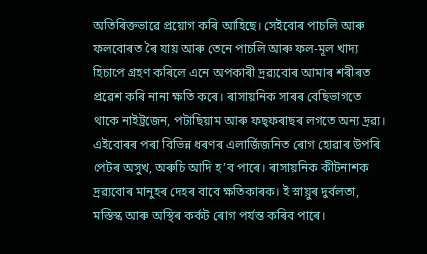অতিৰিক্তভাৱে প্ৰয়োগ কৰি আহিছে। সেইবোৰ পাচলি আৰু ফলবোৰত ৰৈ যায় আৰু তেনে পাচলি আৰু ফল-মূল খাদ্য হিচাপে গ্ৰহণ কৰিলে এনে অপকাৰী দ্ৰৱ্যবোৰ আমাৰ শৰীৰত প্ৰৱেশ কৰি নানা ক্ষতি কৰে। ৰাসায়নিক সাৰৰ বেছিভাগতে থাকে নাইট্ৰজেন, পটাছিয়াম আৰু ফছ্ফৰাছৰ লগতে অন্য দ্ৰৱ্য। এইবোৰৰ পৰা বিভিন্ন ধৰণৰ এলাৰ্জিজনিত ৰোগ হোৱাৰ উপৰি পেটৰ অসুখ, অৰুচি আদি হ’ব পাৰে। ৰাসায়নিক কীটনাশক দ্ৰৱ্যবোৰ মানুহৰ দেহৰ বাবে ক্ষতিকাৰক। ই স্নায়ুৰ দুৰ্বলতা, মস্তিস্ক আৰু অস্থিৰ কৰ্কট ৰোগ পৰ্যন্ত কৰিব পাৰে।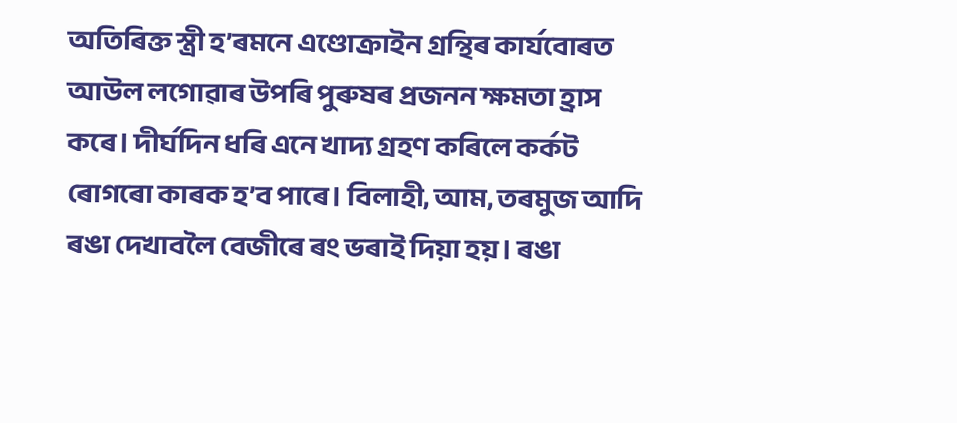অতিৰিক্ত স্ত্ৰী হ’ৰমনে এণ্ডোক্ৰাইন গ্ৰন্থিৰ কাৰ্যবোৰত আউল লগোৱাৰ উপৰি পুৰুষৰ প্ৰজনন ক্ষমতা হ্ৰাস কৰে। দীৰ্ঘদিন ধৰি এনে খাদ্য গ্ৰহণ কৰিলে কৰ্কট ৰোগৰো কাৰক হ’ব পাৰে। বিলাহী, আম, তৰমুজ আদি ৰঙা দেখাবলৈ বেজীৰে ৰং ভৰাই দিয়া হয়। ৰঙা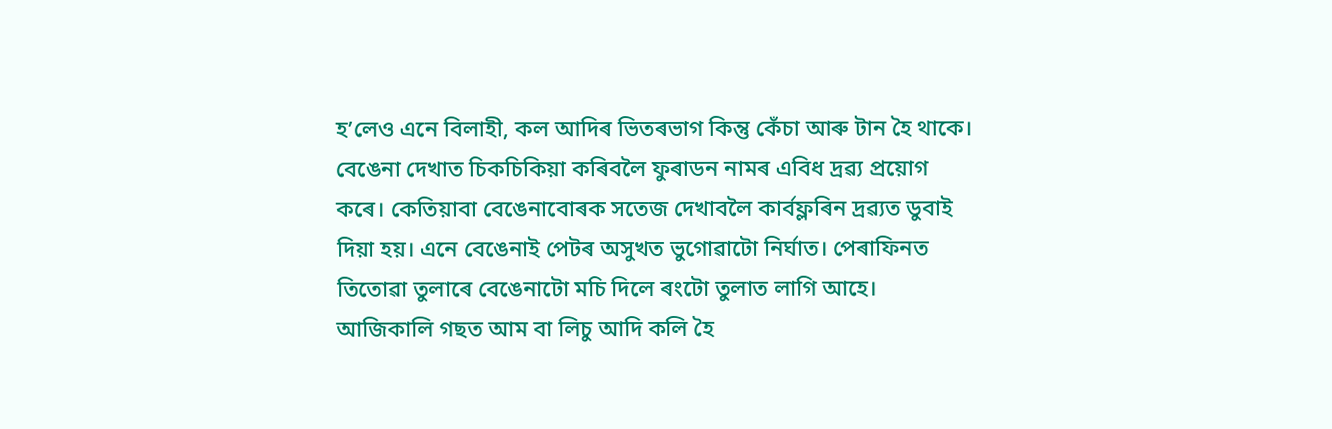হ’লেও এনে বিলাহী, কল আদিৰ ভিতৰভাগ কিন্তু কেঁচা আৰু টান হৈ থাকে। বেঙেনা দেখাত চিকচিকিয়া কৰিবলৈ ফুৰাডন নামৰ এবিধ দ্ৰৱ্য প্ৰয়োগ কৰে। কেতিয়াবা বেঙেনাবোৰক সতেজ দেখাবলৈ কাৰ্বফ্লৰিন দ্ৰৱ্যত ডুবাই দিয়া হয়। এনে বেঙেনাই পেটৰ অসুখত ভুগোৱাটো নিৰ্ঘাত। পেৰাফিনত তিতোৱা তুলাৰে বেঙেনাটো মচি দিলে ৰংটো তুলাত লাগি আহে।
আজিকালি গছত আম বা লিচু আদি কলি হৈ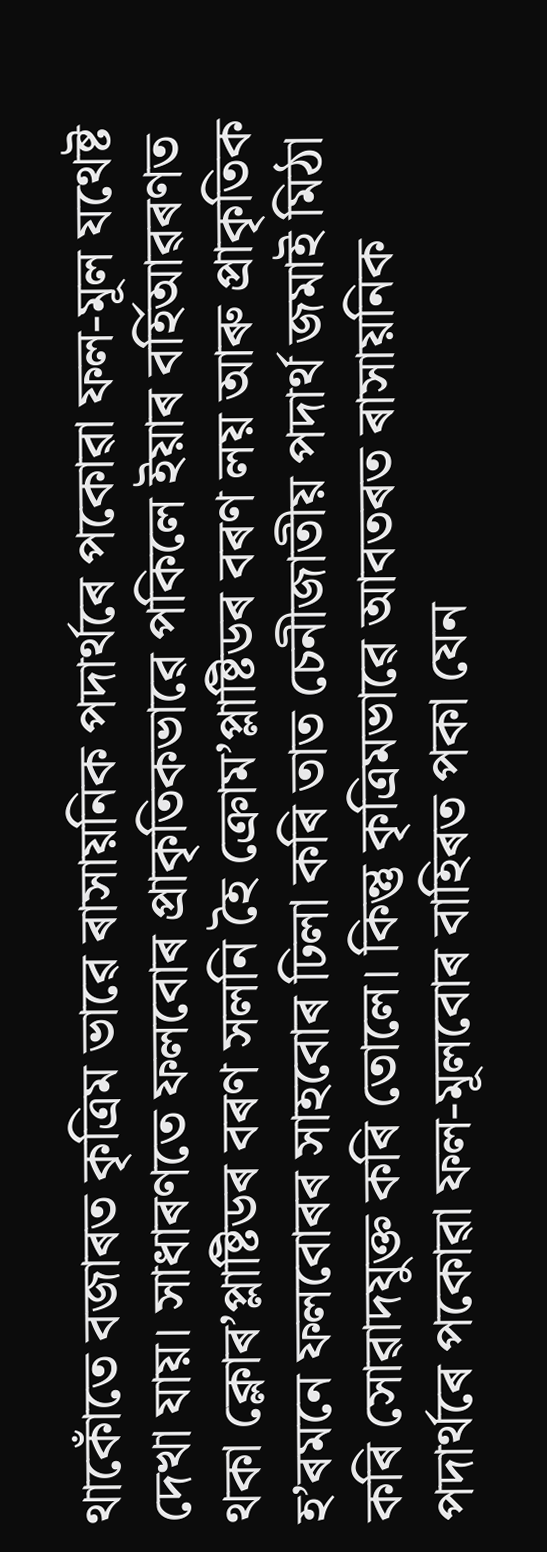থাকোঁতে বজাৰত কৃত্ৰিম ভাৱে ৰাসায়নিক পদাৰ্থৰে পকোৱা ফল-মূল যথেষ্ট দেখা যায়। সাধাৰণতে ফলবোৰ প্ৰাকৃতিকভাৱে পকিলে ইয়াৰ বৰ্হিআৱৰণত থকা ক্লোৰ’প্লাষ্টিডৰ বৰণ সলনি হৈ ক্ৰোম’প্লাষ্টিডৰ বৰণ লয় আৰু প্ৰাকৃতিক হ’ৰমনে ফলবোৰৰ সাহবোৰ ঢিলা কৰি তাত চেনীজাতীয় পদাৰ্থ জমাই মিঠা কৰি সোৱাদযুক্ত কৰি তোলে। কিন্তু কৃত্ৰিমভাৱে আবতৰত ৰাসায়নিক পদাৰ্থৰে পকোৱা ফল-মূলবোৰ বাহিৰত পকা যেন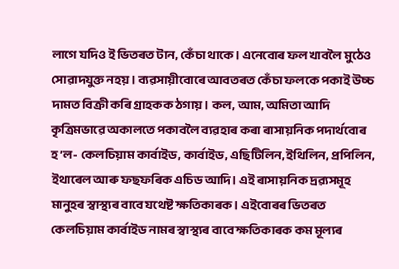লাগে যদিও ই ভিতৰত টান, কেঁচা থাকে। এনেবোৰ ফল খাবলৈ মুঠেও সোৱাদযুক্ত নহয়। ব্যৱসায়ীবোৰে আবতৰত কেঁচা ফলকে পকাই উচ্চ দামত বিক্ৰী কৰি গ্ৰাহকক ঠগায়। কল, আম, অমিতা আদি কৃত্ৰিমভাৱে অকালতে পকাবলৈ ব্যৱহাৰ কৰা ৰাসায়নিক পদাৰ্থবোৰ হ’ল- কেলচিয়াম কাৰ্বাইড, কাৰ্বাইড, এছিটিলিন, ইথিলিন, প্ৰপিলিন, ইথাৰেল আৰু ফছফৰিক এচিড আদি। এই ৰাসায়নিক দ্ৰৱ্যসমূহ মানুহৰ স্বাস্থ্যৰ বাবে যথেষ্ট ক্ষতিকাৰক। এইবোৰৰ ভিতৰত কেলচিয়াম কাৰ্বাইড নামৰ স্বাস্থ্যৰ বাবে ক্ষতিকাৰক কম মূল্যৰ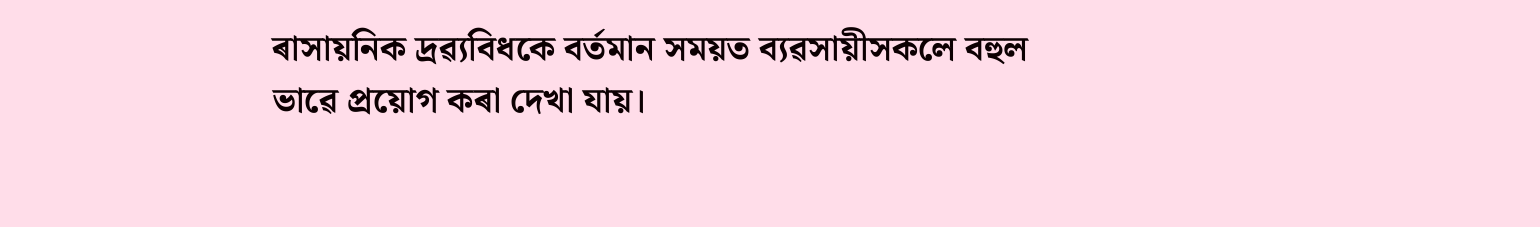ৰাসায়নিক দ্ৰৱ্যবিধকে বৰ্তমান সময়ত ব্যৱসায়ীসকলে বহুল ভাৱে প্ৰয়োগ কৰা দেখা যায়।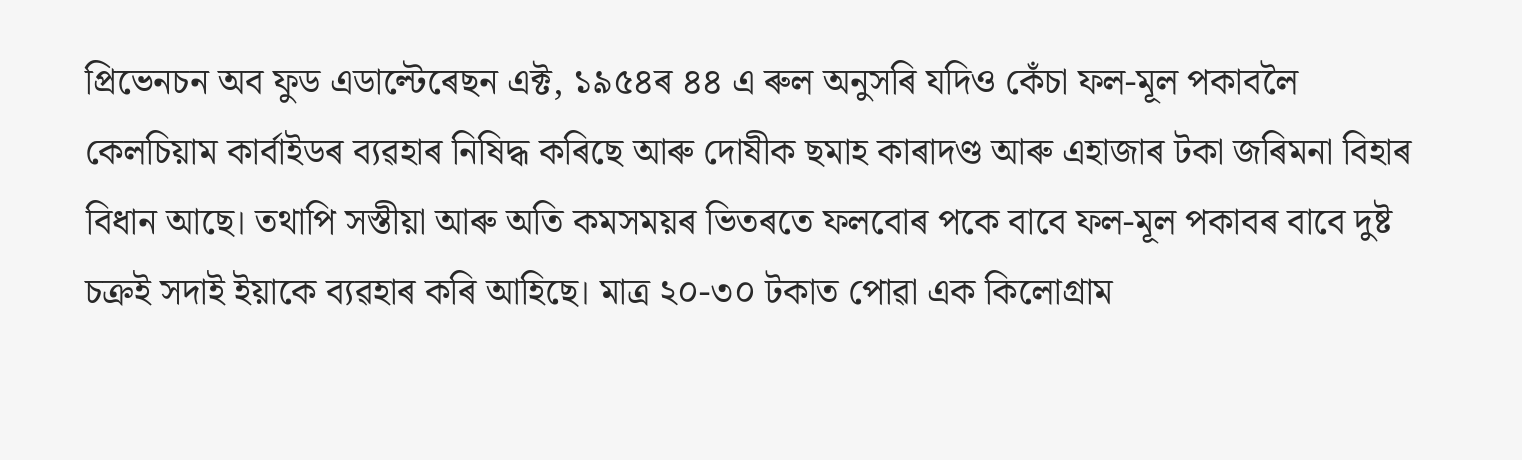প্ৰিভেনচন অব ফুড এডাল্টেৰেছন এক্ট, ১৯৫৪ৰ ৪৪ এ ৰুল অনুসৰি যদিও কেঁচা ফল-মূল পকাবলৈ কেলচিয়াম কাৰ্বাইডৰ ব্যৱহাৰ নিষিদ্ধ কৰিছে আৰু দোষীক ছমাহ কাৰাদণ্ড আৰু এহাজাৰ টকা জৰিমনা বিহাৰ বিধান আছে। তথাপি সস্তীয়া আৰু অতি কমসময়ৰ ভিতৰতে ফলবোৰ পকে বাবে ফল-মূল পকাবৰ বাবে দুষ্ট চক্ৰই সদাই ইয়াকে ব্যৱহাৰ কৰি আহিছে। মাত্ৰ ২০-৩০ টকাত পোৱা এক কিলোগ্ৰাম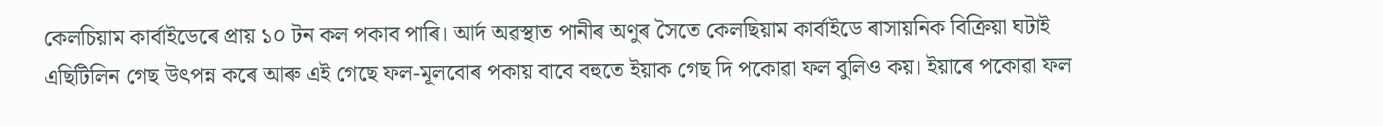কেলচিয়াম কাৰ্বাইডেৰে প্ৰায় ১০ টন কল পকাব পাৰি। আৰ্দ অৱস্থাত পানীৰ অণুৰ সৈতে কেলছিয়াম কাৰ্বাইডে ৰাসায়নিক বিক্ৰিয়া ঘটাই এছিটিলিন গেছ উৎপন্ন কৰে আৰু এই গেছে ফল-মূলবোৰ পকায় বাবে বহুতে ইয়াক গেছ দি পকোৱা ফল বুলিও কয়। ইয়াৰে পকোৱা ফল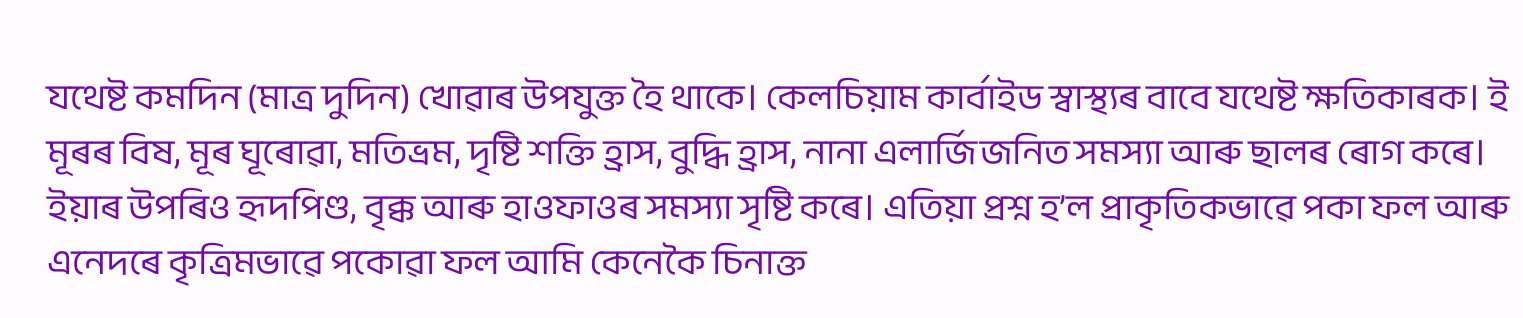যথেষ্ট কমদিন (মাত্ৰ দুদিন) খোৱাৰ উপযুক্ত হৈ থাকে। কেলচিয়াম কাৰ্বাইড স্বাস্থ্যৰ বাবে যথেষ্ট ক্ষতিকাৰক। ই মূৰৰ বিষ, মূৰ ঘূৰোৱা, মতিভ্ৰম, দৃষ্টি শক্তি হ্ৰাস, বুদ্ধি হ্ৰাস, নানা এলাৰ্জিজনিত সমস্যা আৰু ছালৰ ৰোগ কৰে। ইয়াৰ উপৰিও হৃদপিণ্ড, বৃক্ক আৰু হাওফাওৰ সমস্যা সৃষ্টি কৰে। এতিয়া প্ৰশ্ন হ’ল প্ৰাকৃতিকভাৱে পকা ফল আৰু এনেদৰে কৃত্ৰিমভাৱে পকোৱা ফল আমি কেনেকৈ চিনাক্ত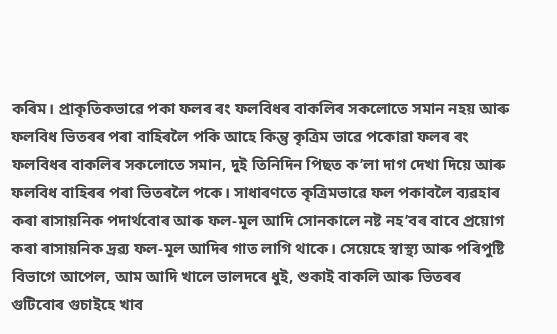কৰিম। প্ৰাকৃতিকভাৱে পকা ফলৰ ৰং ফলবিধৰ বাকলিৰ সকলোতে সমান নহয় আৰু ফলবিধ ভিতৰৰ পৰা বাহিৰলৈ পকি আহে কিন্তু কৃত্ৰিম ভাৱে পকোৱা ফলৰ ৰং ফলবিধৰ বাকলিৰ সকলোতে সমান, দুই তিনিদিন পিছত ক’লা দাগ দেখা দিয়ে আৰু ফলবিধ বাহিৰৰ পৰা ভিতৰলৈ পকে। সাধাৰণতে কৃত্ৰিমভাৱে ফল পকাবলৈ ব্যৱহাৰ কৰা ৰাসায়নিক পদাৰ্থবোৰ আৰু ফল-মূল আদি সোনকালে নষ্ট নহ’বৰ বাবে প্ৰয়োগ কৰা ৰাসায়নিক দ্ৰৱ্য ফল-মূল আদিৰ গাত লাগি থাকে। সেয়েহে স্বাস্থ্য আৰু পৰিপুষ্টি বিভাগে আপেল, আম আদি খালে ভালদৰে ধুই, শুকাই বাকলি আৰু ভিতৰৰ গুটিবোৰ গুচাইহে খাব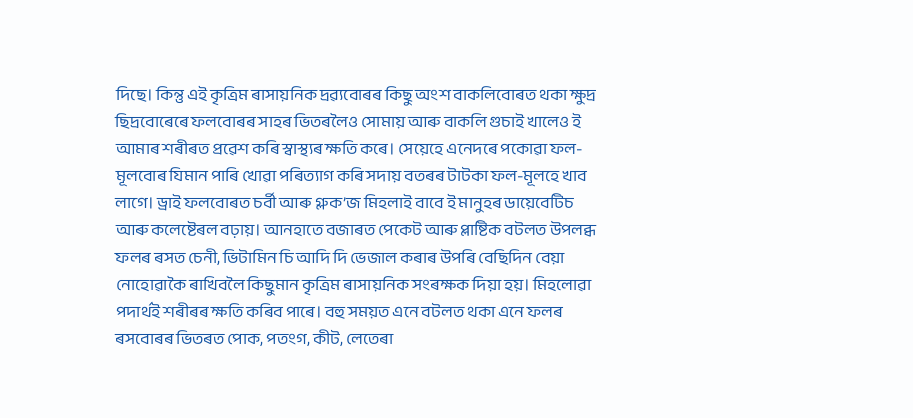দিছে। কিন্তু এই কৃত্ৰিম ৰাসায়নিক দ্ৰৱ্যবোৰৰ কিছু অংশ বাকলিবোৰত থকা ক্ষুদ্ৰ ছিদ্ৰবোৰেৰে ফলবোৰৰ সাহৰ ভিতৰলৈও সোমায় আৰু বাকলি গুচাই খালেও ই আমাৰ শৰীৰত প্ৰৱেশ কৰি স্বাস্থ্যৰ ক্ষতি কৰে। সেয়েহে এনেদৰে পকোৱা ফল-মূলবোৰ যিমান পাৰি খোৱা পৰিত্যাগ কৰি সদায় বতৰৰ টাটকা ফল-মূলহে খাব লাগে। ড্ৰাই ফলবোৰত চৰ্বী আৰু গ্লুক’জ মিহলাই বাবে ই মানুহৰ ডায়েবেটিচ আৰু কলেষ্টেৰল বঢ়ায়। আনহাতে বজাৰত পেকেট আৰু প্লাষ্টিক বটলত উপলব্ধ ফলৰ ৰসত চেনী, ভিটামিন চি আদি দি ভেজাল কৰাৰ উপৰি বেছিদিন বেয়া নোহোৱাকৈ ৰাখিবলৈ কিছুমান কৃত্ৰিম ৰাসায়নিক সংৰক্ষক দিয়া হয়। মিহলোৱা পদাৰ্থই শৰীৰৰ ক্ষতি কৰিব পাৰে। বহু সময়ত এনে বটলত থকা এনে ফলৰ ৰসবোৰৰ ভিতৰত পোক, পতংগ, কীট, লেতেৰা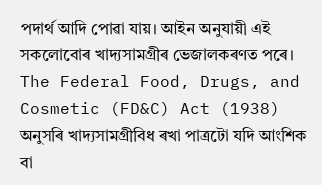পদাৰ্থ আদি পোৱা যায়। আইন অনুযায়ী এই সকলোবোৰ খাদ্যসামগ্ৰীৰ ভেজালকৰণত পৰে। The Federal Food, Drugs, and Cosmetic (FD&C) Act (1938) অনুসৰি খাদ্যসামগ্ৰীবিধ ৰখা পাত্ৰটো যদি আংশিক বা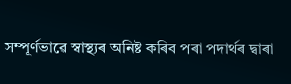সম্পূৰ্ণভাৱে স্বাস্থ্যৰ অনিষ্ট কৰিব পৰা পদাৰ্থৰ দ্বাৰা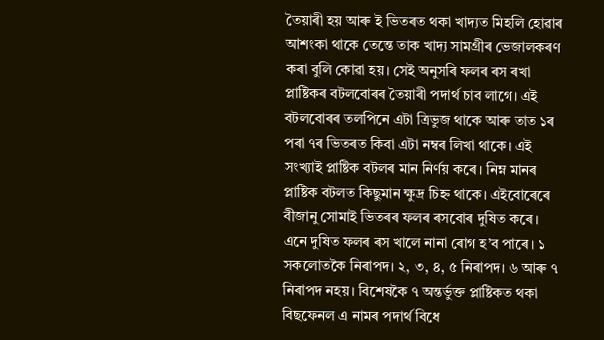তৈয়াৰী হয় আৰু ই ভিতৰত থকা খাদ্যত মিহলি হোৱাৰ আশংকা থাকে তেন্তে তাক খাদ্য সামগ্ৰীৰ ভেজালকৰণ কৰা বুলি কোৱা হয়। সেই অনুসৰি ফলৰ ৰস ৰখা প্লাষ্টিকৰ বটলবোৰৰ তৈয়াৰী পদাৰ্থ চাব লাগে। এই বটলবোৰৰ তলপিনে এটা ত্ৰিভুজ থাকে আৰু তাত ১ৰ পৰা ৭ৰ ভিতৰত কিবা এটা নম্বৰ লিখা থাকে। এই সংখ্যাই প্লাষ্টিক বটলৰ মান নিৰ্ণয় কৰে। নিম্ন মানৰ প্লাষ্টিক বটলত কিছুমান ক্ষুদ্ৰ চিহ্ন থাকে। এইবোৰেৰে বীজানু সোমাই ভিতৰৰ ফলৰ ৰসবোৰ দুষিত কৰে। এনে দুষিত ফলৰ ৰস খালে নানা ৰোগ হ’ব পাৰে। ১ সকলোতকৈ নিৰাপদ। ২, ৩, ৪, ৫ নিৰাপদ। ৬ আৰু ৭ নিৰাপদ নহয়। বিশেষকৈ ৭ অন্তৰ্ভুক্ত প্লাষ্টিকত থকা বিছফেনল এ নামৰ পদাৰ্থ বিধে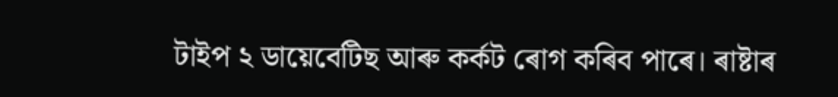টাইপ ২ ডায়েবেটিছ আৰু কৰ্কট ৰোগ কৰিব পাৰে। ৰাষ্টাৰ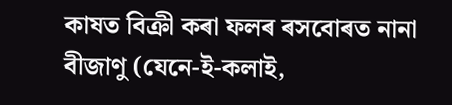কাষত বিক্ৰী কৰা ফলৰ ৰসবোৰত নানা বীজাণু (যেনে-ই-কলাই,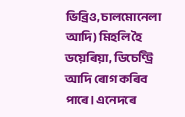ভিব্ৰিও, চালমোনেলা আদি) মিহলি হৈ ডয়েৰিয়া, ডিচেণ্ট্ৰি আদি ৰোগ কৰিব পাৰে। এনেদৰে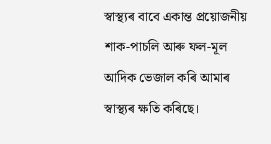স্বাস্থ্যৰ বাবে একান্ত প্ৰয়োজনীয় শাক-পাচলি আৰু ফল-মূল আদিক ভেজাল কৰি আমাৰ স্বাস্থ্যৰ ক্ষতি কৰিছে।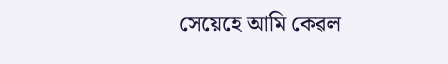সেয়েহে আমি কেৱল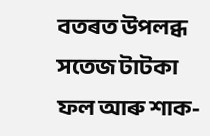বতৰত উপলব্ধ সতেজ টাটকা ফল আৰু শাক-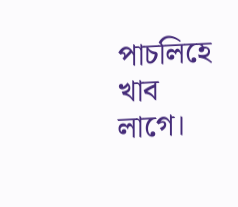পাচলিহে খাব লাগে।